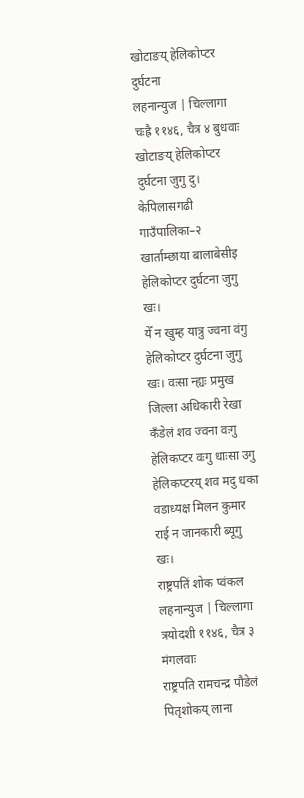खोटाङय् हेलिकोप्टर दुर्घटना
लहनान्युज | चिल्लागा चःह्रै ११४६, चैत्र ४ बुधवाः
खोटाङय् हेलिकोप्टर दुर्घटना जुगु दु। केपिलासगढी गाउँपालिका–२ खार्ताम्छाया बालाबेसीइ हेलिकोप्टर दुर्घटना जुगु खः।
येँ न खुम्ह यात्रु ज्वना वंगु हेलिकोप्टर दुर्घटना जुगु खः। वःसा न्ह्यः प्रमुख जिल्ला अधिकारी रेखा कँडेलं शव ज्वना वःगु हेलिकप्टर वःगु धाःसा उगु हेलिकप्टरय् शव मदु धका वडाध्यक्ष मिलन कुमार राई न जानकारी ब्यूगु खः।
राष्ट्रपतिं शोक प्वंकल
लहनान्युज | चिल्लागा त्रयोदशी ११४६, चैत्र ३ मंगलवाः
राष्ट्रपति रामचन्द्र पौडेलं पितृशोकय् लाना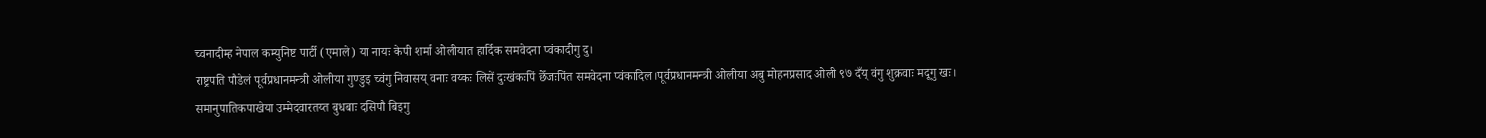च्वनादीम्ह नेपाल कम्युनिष्ट पार्टी (एमाले) या नायः केपी शर्मा ओलीयात हार्दिक समवेदना प्वंकादीगु दु।
राष्ट्रपति पौडेलं पूर्वप्रधानमन्त्री ओलीया गुण्डुइ च्वंगु निवासय् वनाः वय्कः लिसें दुःखंकःपिं छेँजःपिंत समवेदना प्वंकादिल।पूर्वप्रधानमन्त्री ओलीया अबु मोहनप्रसाद ओली ९७ दँय् वंगु शुक्रवाः मदूगु खः।
समानुपातिकपाखेया उम्मेदवारतय्त बुधबाः दसिपौ बिइगु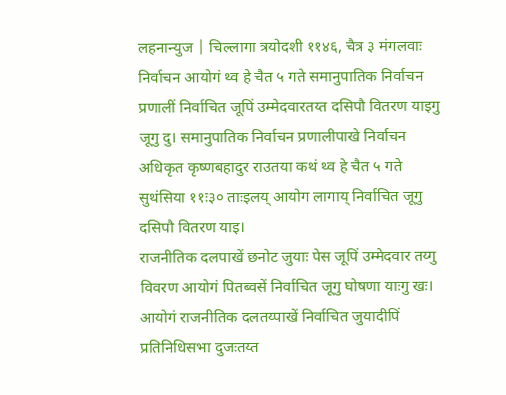लहनान्युज | चिल्लागा त्रयोदशी ११४६, चैत्र ३ मंगलवाः
निर्वाचन आयोगं थ्व हे चैत ५ गते समानुपातिक निर्वाचन प्रणालीं निर्वाचित जूपिं उम्मेदवारतय्त दसिपौ वितरण याइगु जूगु दु। समानुपातिक निर्वाचन प्रणालीपाखे निर्वाचन अधिकृत कृष्णबहादुर राउतया कथं थ्व हे चैत ५ गते सुथंसिया ११ः३० ताःइलय् आयोग लागाय् निर्वाचित जूगु दसिपौ वितरण याइ।
राजनीतिक दलपाखें छनोट जुयाः पेस जूपिं उम्मेदवार तय्गु विवरण आयोगं पितब्वसें निर्वाचित जूगु घोषणा याःगु खः। आयोगं राजनीतिक दलतय्पाखें निर्वाचित जुयादीपिं प्रतिनिधिसभा दुजःतय्त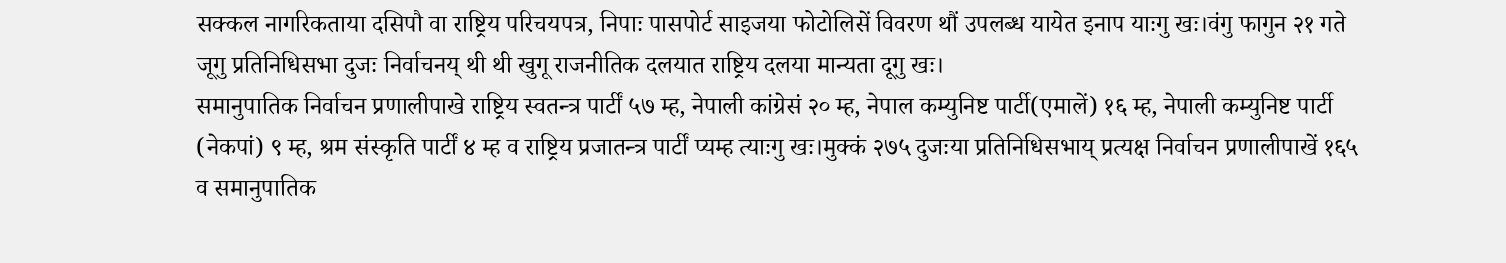सक्कल नागरिकताया दसिपौ वा राष्ट्रिय परिचयपत्र, निपाः पासपोर्ट साइजया फोटोलिसें विवरण थौं उपलब्ध यायेत इनाप याःगु खः।वंगु फागुन २१ गते जूगु प्रतिनिधिसभा दुजः निर्वाचनय् थी थी खुगू राजनीतिक दलयात राष्ट्रिय दलया मान्यता दूगु खः।
समानुपातिक निर्वाचन प्रणालीपाखे राष्ट्रिय स्वतन्त्र पार्टीं ५७ म्ह, नेपाली कांग्रेसं २० म्ह, नेपाल कम्युनिष्ट पार्टी(एमालें) १६ म्ह, नेपाली कम्युनिष्ट पार्टी (नेकपां) ९ म्ह, श्रम संस्कृति पार्टीं ४ म्ह व राष्ट्रिय प्रजातन्त्र पार्टीं प्यम्ह त्याःगु खः।मुक्कं २७५ दुजःया प्रतिनिधिसभाय् प्रत्यक्ष निर्वाचन प्रणालीपाखें १६५ व समानुपातिक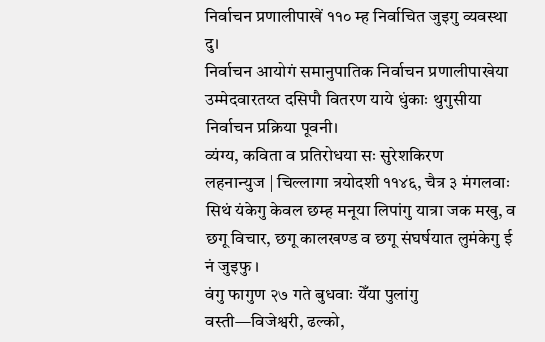निर्वाचन प्रणालीपाखें ११० म्ह निर्वाचित जुइगु व्यवस्था दु।
निर्वाचन आयोगं समानुपातिक निर्वाचन प्रणालीपाखेया उम्मेदवारतय्त दसिपौ वितरण याये धुंकाः थुगुसीया निर्वाचन प्रक्रिया पूवनी।
व्यंग्य, कविता व प्रतिरोधया सः सुरेशकिरण
लहनान्युज | चिल्लागा त्रयोदशी ११४६, चैत्र ३ मंगलवाः
सिथं यंकेगु केवल छम्ह मनूया लिपांगु यात्रा जक मखु, व छगू विचार, छगू कालखण्ड व छगू संघर्षयात लुमंकेगु ई नं जुइफु ।
वंगु फागुण २७ गते बुधवाः येँया पुलांगु वस्ती—विजेश्वरी, ढल्को,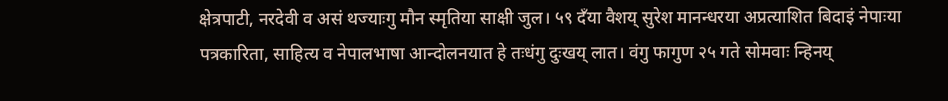क्षेत्रपाटी, नरदेवी व असं थज्याःगु मौन स्मृतिया साक्षी जुल। ५९ दँया वैशय् सुरेश मानन्धरया अप्रत्याशित बिदाइं नेपाःया पत्रकारिता, साहित्य व नेपालभाषा आन्दोलनयात हे तःधंगु दुःखय् लात। वंगु फागुण २५ गते सोमवाः न्हिनय्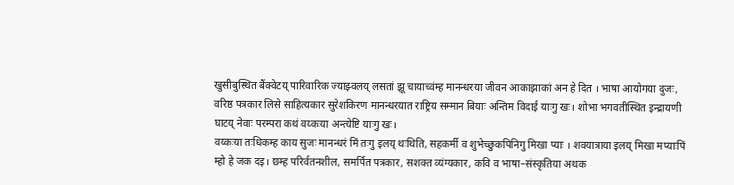खुसीबुस्थित बैंक्वेटय् पारिवारिक ज्याझ्वलय् लसतां झू चायाच्वंम्ह मानन्धरया जीवन आकाझाकां अन हे दित । भाषा आयोगया दुजः, वरिष्ठ पत्रकार लिसे साहित्यकार सुरेशकिरण मानन्धरयात राष्ट्रिय सम्मान बियाः अन्तिम विदाई याःगु खः। शोभा भगवतीस्थित इन्द्रायणी घाटय् नेवाः परम्परा कथं वय्कःया अन्त्येष्टि याःगु खः।
वय्कःया तःधिकम्ह काय सुजः मानन्धरं मिं तःगु इलय् थःथिति, सहकर्मी व शुभेच्छुकपिनिगु मिखा प्याः । शवयात्राया इलय् मिखा मप्याःपिं म्हो हे जक दइ। छम्ह परिर्वतनशील, समर्पित पत्रकार, सशक्त व्यंग्यकार, कवि व भाषा–संस्कृतिया अथक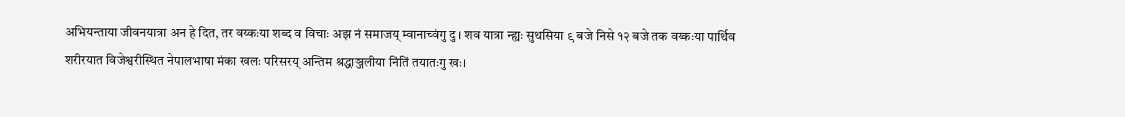अभियन्ताया जीवनयात्रा अन हे दित, तर वय्कःया शब्द व विचाः अझ नं समाजय् म्वानाच्वंगु दु । शव यात्रा न्ह्यः सुथसिया ९ बजे निसे १२ बजे तक वय्कःया पार्थिव शरीरयात विजेश्वरीस्थित नेपालभाषा मंका खलः परिसरय् अन्तिम श्रद्धाञ्जलीया निंतिं तयातःगु खः।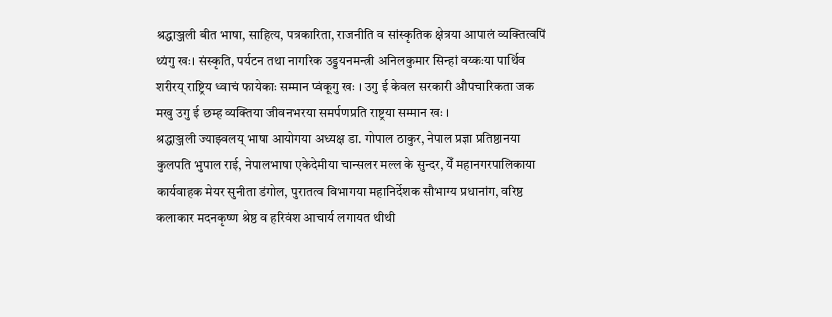श्रद्धाञ्जली बीत भाषा, साहित्य, पत्रकारिता, राजनीति व सांस्कृतिक क्षेत्रया आपालं व्यक्तित्वपिं थ्यंगु खः। संस्कृति, पर्यटन तथा नागरिक उड्डयनमन्त्री अनिलकुमार सिन्हां वय्कःया पार्थिव शरीरय् राष्ट्रिय ध्वाचं फायेकाः सम्मान प्वंकूगु खः । उगु ई केवल सरकारी औपचारिकता जक मखु उगु ई छम्ह व्यक्तिया जीवनभरया समर्पणप्रति राष्ट्रया सम्मान खः ।
श्रद्धाञ्जली ज्याझ्वलय् भाषा आयोगया अध्यक्ष डा. गोपाल ठाकुर, नेपाल प्रज्ञा प्रतिष्ठानया कुलपति भुपाल राई, नेपालभाषा एकेदेमीया चान्सलर मल्ल के सुन्दर, येँ महानगरपालिकाया कार्यवाहक मेयर सुनीता डंगोल, पुरातत्व विभागया महानिर्देशक सौभाग्य प्रधानांग, वरिष्ठ कलाकार मदनकृष्ण श्रेष्ठ व हरिवंश आचार्य लगायत थीथी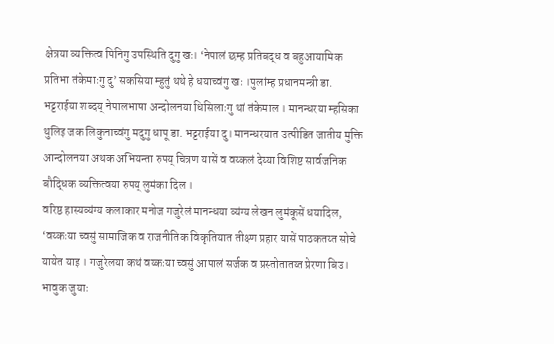क्षेत्रया व्यक्तित्व पिनिगु उपस्थिति दुगु खः। ‘नेपालं छम्ह प्रतिबद्ध व बहुआयामिक प्रतिभा तंकेमाःगु दु’ सकसिया म्हुतुं थथे हे धयाच्वंगु खः ।पुलांम्ह प्रधानमन्त्री डा. भट्टराईया शब्दय् नेपालभाषा अन्दोलनया धिसिलाःगु थां तंकेमाल । मानन्धरया म्हसिका थुलिइ जक लिकुनाच्वंगु मदुगु धापू डा. भट्टराईया दु। मानन्धरयात उत्पीडित जातीय मुक्ति आन्दोलनया अथक अभियन्ता रुपय् चित्रण यासें व वय्कलं देय्या विशिष्ट सार्वजनिक बौद्धिक व्यक्तित्वया रुपय् लुमंका दिल ।
वरिष्ठ हास्यव्यंग्य कलाकार मनोज गजुरेलं मानन्धया व्यंग्य लेखन लुमंकूसें धयादिल, ‘वय्कःया च्वसुं सामाजिक व राजनीतिक विकृतियात तीक्ष्ण प्रहार यासें पाठकतय्त सोचे यायेत याइ । गजुरेलया कथं वय्कःया च्वसुं आपालं सर्जक व प्रस्तोतातय्त प्रेरणा बिउ। भावुक जुयाः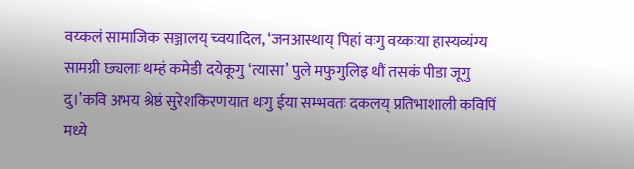वय्कलं सामाजिक सञ्जालय् च्वयादिल, ‘जनआस्थाय् पिहां वःगु वय्कःया हास्यव्यंग्य सामग्री छ्यलाः थम्हं कमेडी दयेकूगु ‘त्यासा’ पुले मफुगुलिइ थौं तसकं पीडा जूगु दु।’कवि अभय श्रेष्ठं सुरेशकिरणयात थःगु ईया सम्भवतः दकलय् प्रतिभाशाली कविपिं मध्ये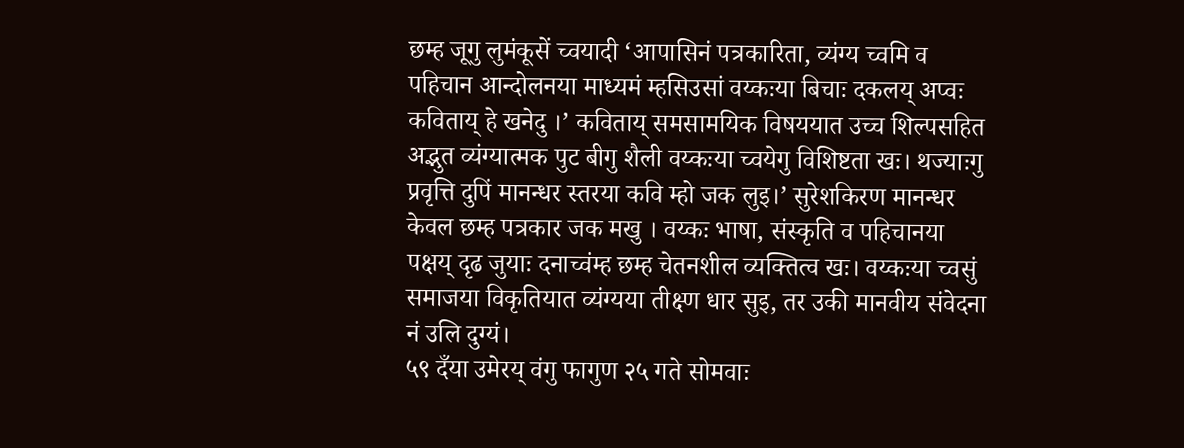छम्ह जूगु लुमंकूसें च्वयादी ‘आपासिनं पत्रकारिता, व्यंग्य च्वमि व पहिचान आन्दोलनया माध्यमं म्हसिउसां वय्कःया बिचाः दकलय् अप्वः कविताय् हे खनेदु ।’ कविताय् समसामयिक विषययात उच्च शिल्पसहित अद्भुत व्यंग्यात्मक पुट बीगु शैली वय्कःया च्वयेगु विशिष्टता खः। थज्याःगु प्रवृत्ति दुपिं मानन्धर स्तरया कवि म्हो जक लुइ।’ सुरेशकिरण मानन्धर केवल छम्ह पत्रकार जक मखु । वय्कः भाषा, संस्कृति व पहिचानया पक्षय् दृढ जुयाः दनाच्वंम्ह छम्ह चेतनशील व्यक्तित्व खः। वय्कःया च्वसुं समाजया विकृतियात व्यंग्यया तीक्ष्ण धार सुइ, तर उकी मानवीय संवेदना नं उलि दुग्यं।
५९ दँया उमेरय् वंगु फागुण २५ गते सोमवाः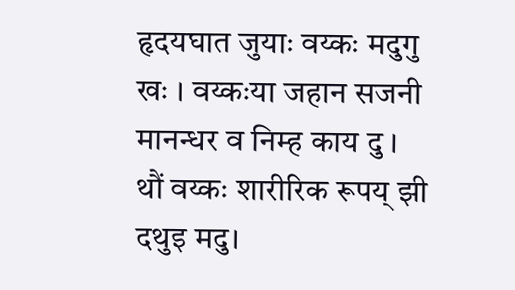हृदयघात जुयाः वय्कः मदुगु खः । वय्कःया जहान सजनी मानन्धर व निम्ह काय दु । थौं वय्कः शारीरिक रूपय् झी दथुइ मदु।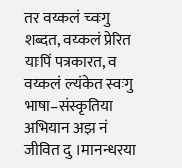तर वय्कलं च्वःगु शब्दत, वय्कलं प्रेरित याःपिं पत्रकारत, व वय्कलं ल्यंकेत स्वःगु भाषा–संस्कृतिया अभियान अझ नं जीवित दु ।मानन्धरया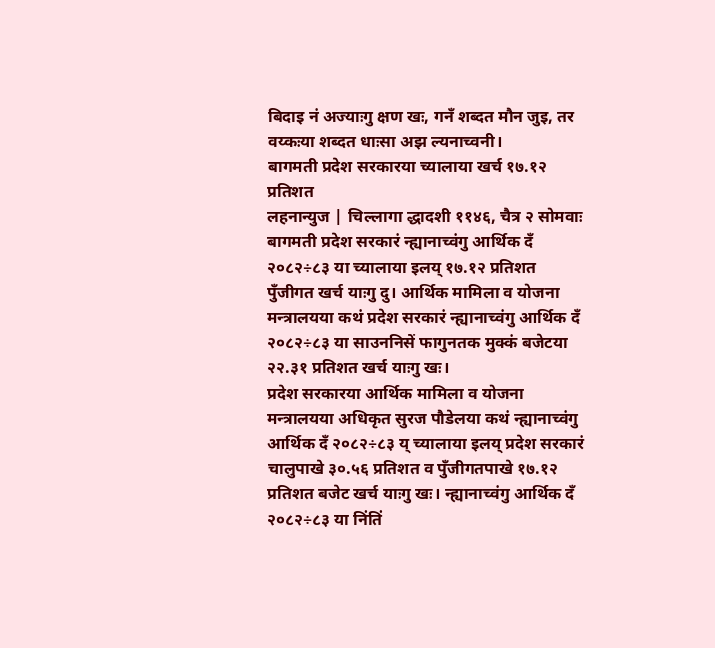बिदाइ नं अज्याःगु क्षण खः, गनँ शब्दत मौन जुइ, तर वय्कःया शब्दत धाःसा अझ ल्यनाच्वनी।
बागमती प्रदेश सरकारया च्यालाया खर्च १७.१२ प्रतिशत
लहनान्युज | चिल्लागा द्धादशी ११४६, चैत्र २ सोमवाः
बागमती प्रदेश सरकारं न्ह्यानाच्वंगु आर्थिक दँ २०८२÷८३ या च्यालाया इलय् १७.१२ प्रतिशत पुँजीगत खर्च याःगु दु। आर्थिक मामिला व योजना मन्त्रालयया कथं प्रदेश सरकारं न्ह्यानाच्वंगु आर्थिक दँ २०८२÷८३ या साउननिसें फागुनतक मुक्कं बजेटया २२.३१ प्रतिशत खर्च याःगु खः।
प्रदेश सरकारया आर्थिक मामिला व योजना मन्त्रालयया अधिकृत सुरज पौडेलया कथं न्ह्यानाच्वंगु आर्थिक दँ २०८२÷८३ य् च्यालाया इलय् प्रदेश सरकारं चालुपाखे ३०.५६ प्रतिशत व पुँजीगतपाखे १७.१२ प्रतिशत बजेट खर्च याःगु खः। न्ह्यानाच्वंगु आर्थिक दँ २०८२÷८३ या निंतिं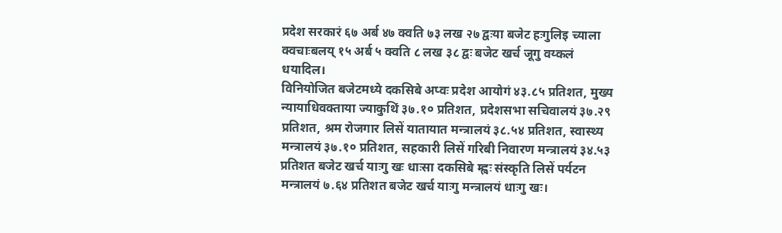प्रदेश सरकारं ६७ अर्ब ४७ क्वति ७३ लख २७ द्वःया बजेट हःगुलिइ च्याला क्वचाःबलय् १५ अर्ब ५ क्वति ८ लख ३८ द्वः बजेट खर्च जूगु वय्कलं धयादिल।
विनियोजित बजेटमध्ये दकसिबे अप्वः प्रदेश आयोगं ४३.८५ प्रतिशत, मुख्य न्यायाधिवक्ताया ज्याकुथिं ३७.१० प्रतिशत, प्रदेशसभा सचिवालयं ३७.२९ प्रतिशत, श्रम रोजगार लिसें यातायात मन्त्रालयं ३८.५४ प्रतिशत, स्वास्थ्य मन्त्रालयं ३७.१० प्रतिशत, सहकारी लिसें गरिबी निवारण मन्त्रालयं ३४.५३ प्रतिशत बजेट खर्च याःगु खः धाःसा दकसिबे म्ह्वः संस्कृति लिसें पर्यटन मन्त्रालयं ७.६४ प्रतिशत बजेट खर्च याःगु मन्त्रालयं धाःगु खः।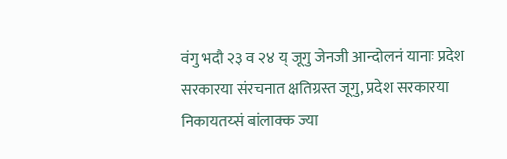वंगु भदौ २३ व २४ य् जूगु जेनजी आन्दोलनं यानाः प्रदेश सरकारया संरचनात क्षतिग्रस्त जूगु, प्रदेश सरकारया निकायतय्सं बांलाक्क ज्या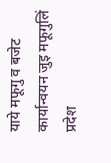याये मफूगु व बजेट कार्यान्वयन जुइ मफूगुलिं प्रदेश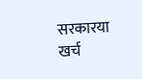सरकारया खर्च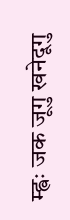म्ह्वः जक जूगु खनेदूगु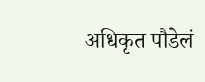अधिकृत पौडेलं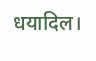धयादिल।